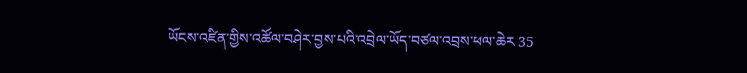ཡོངས་འཛིན་གྱིས་འཚོལ་བཤེར་བྱས་པའི་འབྲེལ་ཡོད་བཙལ་འབྲས་ཕལ་ཆེར 35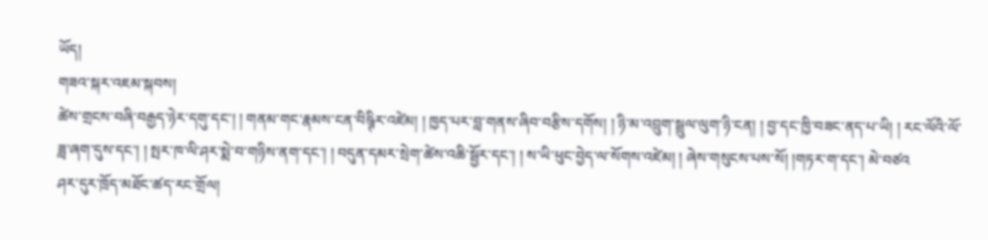ཡོད།
གཟའ་སྐར་འཇམ་སྐབས།
ཚེས་གྲངས་བཞི་བརྒྱད་ཉེར་དགུ་དང་། ། གནམ་གང་རྣམས་ངན་བིཥྚིར་འཛེམ། ། ཁྱད་པར་བླ་གནས་ཞིབ་བརྩིས་དགོས། ། ཉི་མ་འབྲུག་སྦྲུལ་ལུག་ཉི་ངན། ། བྱ་དང་ཁྱི་བཟང་ནད་པ་ཡི། ། རང་ལོའི་ལོ་ཟླ་ཞག་དུས་དང་། ། སྤར་ཁ་ལི་ཤར་སྨེ་བ་གཉིས་ནག་དང་། ། བདུན་དམར་སྲེག་ཚེས་འཆི་སྦྱོར་དང་། ། ས་ཡི་ཕུང་བྱེད་ལ་སོགས་འཛེམ། ། ཞེས་གསུངས་པས་སོ། །གཏར་ག་དང་། མེ་བཙའ
ཤར་དུར་ཁྲོད་མཐོང་ཚད་རང་གྲོལ།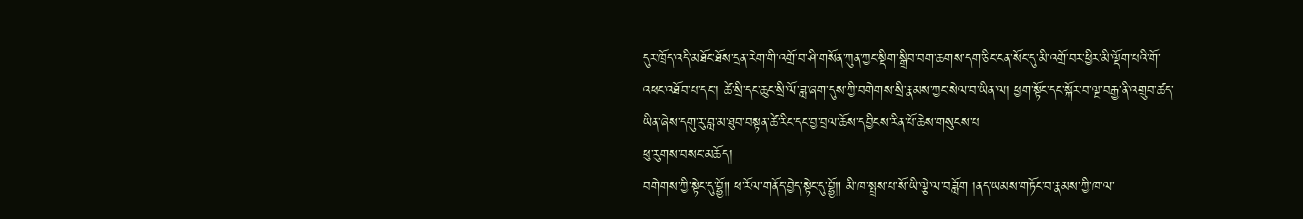དུར་ཁྲོད་འདི་མཐོང་ཐོས་དྲན་རེག་གི་འགྲོ་བ་ཤི་གསོན་ཀུན་ཀྱང་སྡིག་སྒྲིབ་བག་ཆགས་དག་ཅིང་ངན་སོང་དུ་མི་འགྲོ་བར་ཕྱིར་མི་ལྡོག་པའི་གོ་འཕང་འཐོབ་པ་དང་། ཚེ་སྲི་དང་ཆུང་སྲི་ལོ་ཟླ་ཞག་དུས་ཀྱི་བགེགས་སྲི་རྣམས་ཀྱང་སེལ་བ་ཡིན་ལ། ཕྱག་སྟོང་དང་སྐོར་བ་ལྔ་བརྒྱ་ནི་འགྲུབ་ཚད་ཡིན་ཞེས་དགུ་རུ་བླ་མ་ཐུབ་བསྟན་ཚེ་རིང་དང་བྱ་བྲལ་ཆོས་དབྱིངས་རིན་པོ་ཆེས་གསུངས་པ
ཕུ་རུགས་བསང་མཆོད།
བགེགས་ཀྱི་སྟེང་དུ་བྷྱོ༎ ཕ་རོལ་གནོད་བྱེད་སྟེང་དུ་བྷྱོ༎ མི་ཁ་སྤྲས་པ་སོ་ཡི་ལྕེ་ལ་བཟློག །ནད་ཡམས་གཏོང་བ་རྣམས་ཀྱི་ཁ་ལ་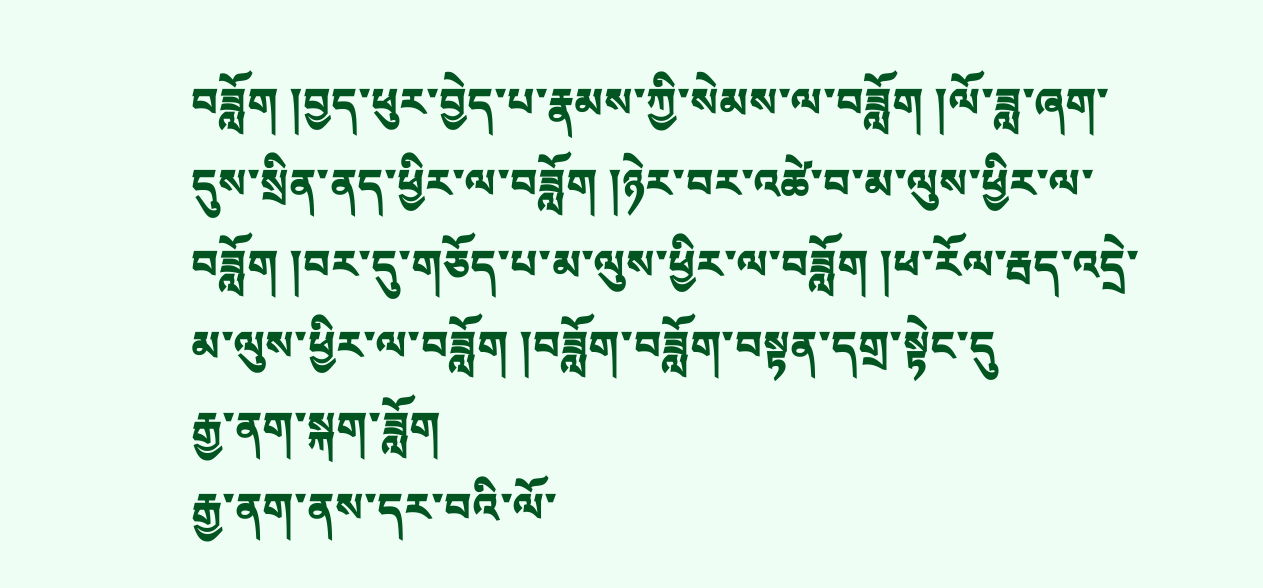བཟློག །བྱད་ཕུར་བྱེད་པ་རྣམས་ཀྱི་སེམས་ལ་བཟློག །ལོ་ཟླ་ཞག་དུས་སྲིན་ནད་ཕྱིར་ལ་བཟློག །ཉེར་བར་འཚེ་བ་མ་ལུས་ཕྱིར་ལ་བཟློག །བར་དུ་གཅོད་པ་མ་ལུས་ཕྱིར་ལ་བཟློག །ཕ་རོལ་རྦད་འདྲེ་མ་ལུས་ཕྱིར་ལ་བཟློག །བཟློག་བཟློག་བསྟན་དགྲ་སྟེང་དུ
རྒྱ་ནག་སྐག་ཟློག
རྒྱ་ནག་ནས་དར་བའི་ལོ་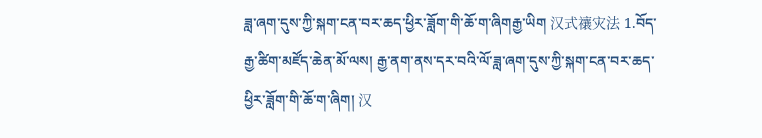ཟླ་ཞག་དུས་ཀྱི་སྐག་ངན་བར་ཆད་ཕྱིར་ཟློག་གི་ཆོ་ག་ཞིགརྒྱ་ཡིག 汉式禳灾法 1.བོད་རྒྱ་ཚིག་མཛོད་ཆེན་མོ་ལས། རྒྱ་ནག་ནས་དར་བའི་ལོ་ཟླ་ཞག་དུས་ཀྱི་སྐག་ངན་བར་ཆད་ཕྱིར་ཟློག་གི་ཆོ་ག་ཞིག། 汉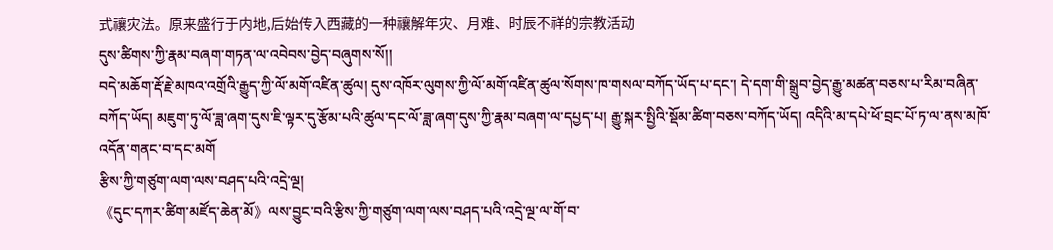式禳灾法。原来盛行于内地,后始传入西藏的一种禳解年灾、月难、时辰不祥的宗教活动
དུས་ཚིགས་ཀྱི་རྣམ་བཞག་གཏན་ལ་འབེབས་བྱེད་བཞུགས་སོ།།
བདེ་མཆོག་རྡོ་རྗེ་མཁའ་འགྲོའི་རྒྱུད་ཀྱི་ལོ་མགོ་འཛིན་ཚུལ། དུས་འཁོར་ལུགས་ཀྱི་ལོ་མགོ་འཛིན་ཚུལ་སོགས་ཁ་གསལ་བཀོད་ཡོད་པ་དང་། དེ་དག་གི་སྒྲུབ་བྱེད་རྒྱུ་མཚན་བཅས་པ་རིམ་བཞིན་བཀོད་ཡོད། མཇུག་ཏུ་ལོ་ཟླ་ཞག་དུས་ཇི་ལྟར་དུ་རྩོམ་པའི་ཚུལ་དང་ལོ་ཟླ་ཞག་དུས་ཀྱི་རྣམ་བཞག་ལ་དཔྱད་པ། རྒྱུ་སྐར་སྤྱིའི་སྡོམ་ཚིག་བཅས་བཀོད་ཡོད། འདིའི་མ་དཔེ་ཕོ་བྲང་པོ་ཏ་ལ་ནས་མཁོ་འདོན་གནང་བ་དང་མགོ
རྩིས་ཀྱི་གཙུག་ལག་ལས་བཤད་པའི་འདྲེ་ལྔ།
《དུང་དཀར་ཚིག་མཛོད་ཆེན་མོ》ལས་བྱུང་བའི་རྩིས་ཀྱི་གཙུག་ལག་ལས་བཤད་པའི་འདྲེ་ལྔ་ལ་གོ་བ་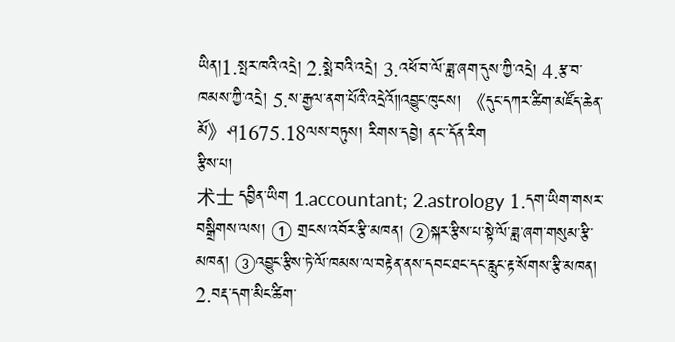ཡིན།1.སྤར་ཁའི་འདྲེ། 2.སྨེ་བའི་འདྲེ། 3.འཕོ་བ་ལོ་ཟླ་ཞག་དུས་ཀྱི་འདྲེ། 4.རྩ་བ་ཁམས་ཀྱི་འདྲེ། 5.ས་རྒྱལ་ནག་པོའི་འདྲེའོ༎འབྱུང་ཁུངས། 《དུང་དཀར་ཚིག་མཛོད་ཆེན་མོ》ཤ1675.18ལས་བཏུས། རིགས་དབྱེ། ནང་་དོན་རིག
རྩིས་པ།
术士 དབྱིན་ཡིག 1.accountant; 2.astrology 1.དག་ཡིག་གསར་བསྒྲིགས་ལས། ① གྲངས་འབོར་རྩི་མཁན། ②སྐར་རྩིས་པ་སྟེ་ལོ་ཟླ་ཞག་གསུམ་རྩི་མཁན། ③འབྱུང་རྩིས་ཏེ་ལོ་ཁམས་ལ་བརྟེན་ནས་དབང་ཐང་དང་རླུང་རྟ་སོགས་རྩི་མཁན། 2.བརྡ་དག་མིང་ཚིག་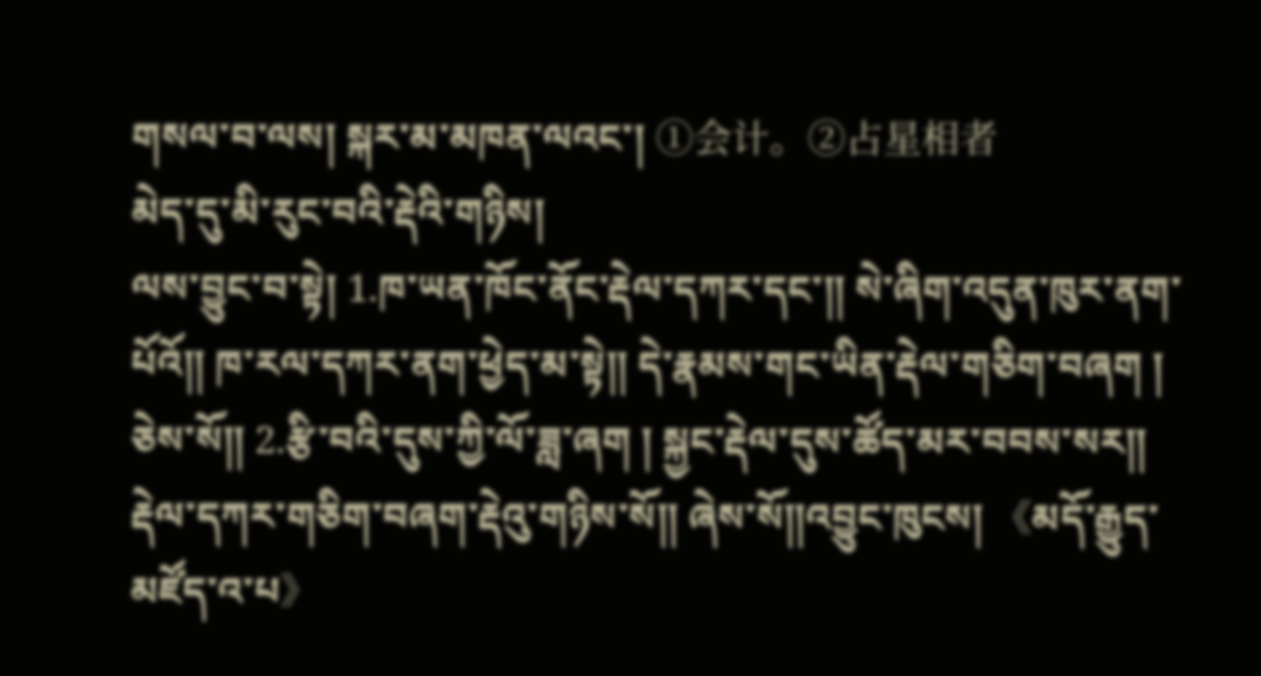གསལ་བ་ལས། སྐར་མ་མཁན་ལའང་། ①会计。②占星相者
མེད་དུ་མི་རུང་བའི་རྡེའི་གཉིས།
ལས་བྱུང་བ་སྟེ། 1.ཁ་ཡན་ཁོང་ནོང་རྡེལ་དཀར་དང་༎ སེ་ཞིག་འདུན་ཁུར་ནག་པོའོ༎ ཁ་རལ་དཀར་ནག་ཕྱེད་མ་སྟེ༎ དེ་རྣམས་གང་ཡིན་རྡེལ་གཅིག་བཞག ། ཅེས་སོ༎ 2.རྩི་བའི་དུས་ཀྱི་ལོ་ཟླ་ཞག ། སྐྱང་རྡེལ་དུས་ཚོད་མར་བབས་སར༎ རྡེལ་དཀར་གཅིག་བཞག་རྡེའུ་གཉིས་སོ༎ ཞེས་སོ༎འབྱུང་ཁུངས། 《མདོ་རྒྱུད་མཛོད་འ་པ》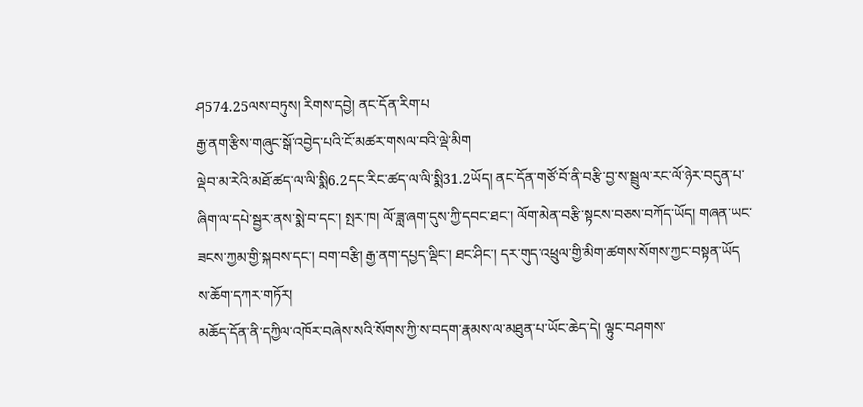ཤ574.25ལས་བཏུས། རིགས་དབྱེ། ནང་དོན་རིག་པ
རྒྱ་ནག་རྩིས་གཞུང་སྒོ་འབྱེད་པའི་ངོ་མཚར་གསལ་བའི་ལྡེ་མིག
ལྡེབ་མ་རེའི་མཐོ་ཚད་ལ་ལི་སྨི6.2དང་རིང་ཚད་ལ་ལི་སྨི31.2ཡོད། ནང་དོན་གཙོ་བོ་ནི་བརྩི་བྱ་ས་སྦྲུལ་རང་ལོ་ཉེར་བདུན་པ་ཞིག་ལ་དཔེ་སྦྱར་ནས་སྨེ་བ་དང་། སྤར་ཁ། ལོ་ཟླ་ཞག་དུས་ཀྱི་དབང་ཐང་། ལོག་མེན་བརྩི་སྟངས་བཅས་བཀོད་ཡོད། གཞན་ཡང་ཟངས་ཀྱམ་གྱི་སྐབས་དང་། བག་བརྩི། རྒྱ་ནག་དཔྱད་ལྡིང་། ཐང་ཤིང་། དར་གུད་འཕྲུལ་གྱི་མིག་ཚགས་སོགས་ཀྱང་བསྟན་ཡོད
ས་ཆོག་དཀར་གཏོར།
མཆོད་དོན་ནི་དཀྱིལ་འཁོར་བཞེས་སའི་སོགས་ཀྱི་ས་བདག་རྣམས་ལ་མཐུན་པ་ཡོང་ཆེད་དེ། ལྟུང་བཤགས་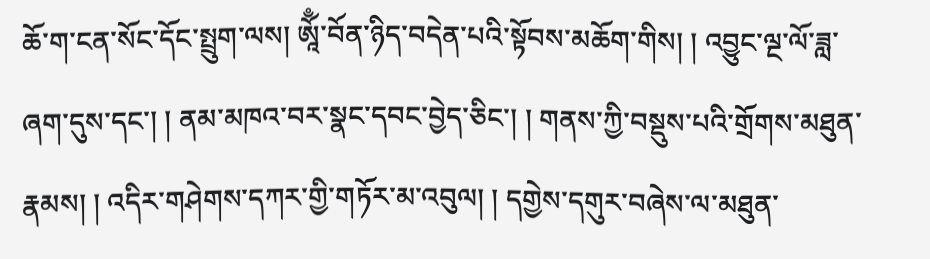ཆོ་ག་ངན་སོང་དོང་སྤྲུག་ལས། ཨཱོྃ་བོན་ཉིད་བདེན་པའི་སྟོབས་མཆོག་གིས། ། འབྱུང་ལྔ་ལོ་ཟླ་ཞག་དུས་དང་། ། ནམ་མཁའ་བར་སྣང་དབང་བྱེད་ཅིང་། ། གནས་ཀྱི་བསྡུས་པའི་གྲོགས་མཐུན་རྣམས། ། འདིར་གཤེགས་དཀར་གྱི་གཏོར་མ་འབུལ། ། དགྱེས་དགུར་བཞེས་ལ་མཐུན་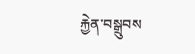རྐྱེན་བསྒྲུབས